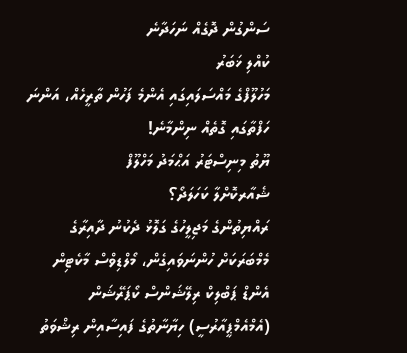ސަންގުން ދޮގެއް ނަހަދާނެ
ކުއްލި ޚަބަރު
މަހުލޫފްގެ މައްސަލައިގައި އެންމެ ފަހުން ތާރީހެއް، އަންނަ ހަފްތާގައި ގޮތެއް ނިންމާނެ!
ޔޫތު މިނިސްޓަރު އަޙްމަދު މަހްލޫފް
ޝެއާރކޮށްލާ ކަހަލަދޯ؟
ރައްޔިތުންގެ މަޖިލީހުގެ ގަލޮޅު ދެކުނު ދާއިރާގެ މެމްބަރަކަށް ހުންނަވައިގެން، މޯލްޑިވްސް މާކެޓިން އެންޑް ޕަބްލިކް ރިލޭޝަންސް ކޯޕަރޭޝަން (އެމްއެމްޕީއާރުސީ) ހިޔާނާތުގެ ފައިސާއިން ރިޝްވަތު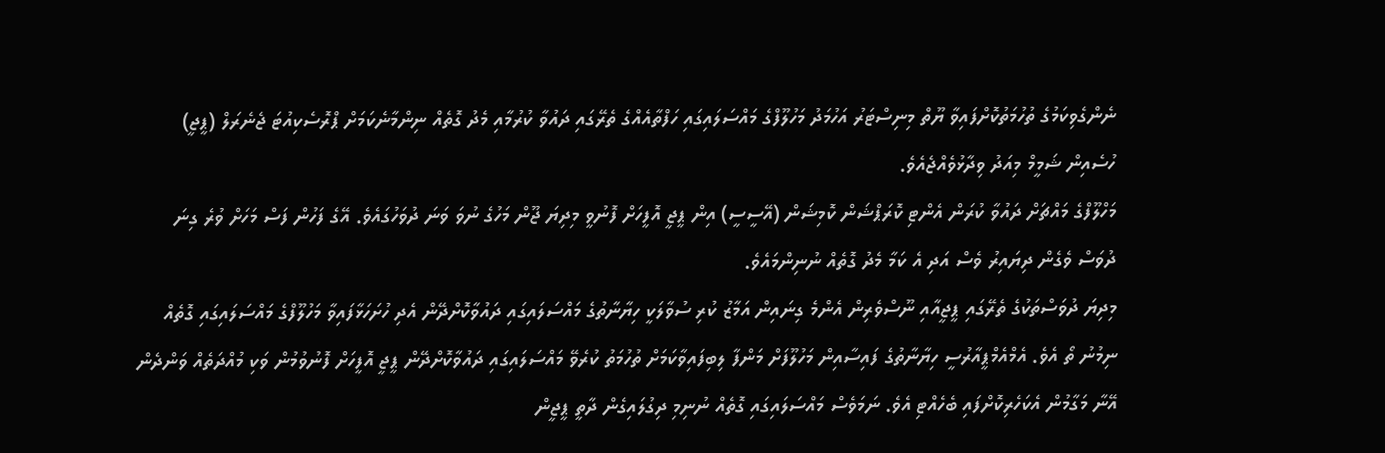ނެންގެވިކަމުގެ ތުހުމަތުކޮށްފައިވާ ޔޫތް މިނިސްޓަރު އަހުމަދު މަހުލޫފްގެ މައްސަލައިގައި ހަފްތާއެއްގެ ތެރޭގައި ދައުވާ ކުރުމާއި މެދު ގޮތެއް ނިންމާނެކަމަށް ޕްރޮސެކިއުޓަ ޖެނެރަލް (ޕީޖީ) ހުސެއިން ޝަމީމް މިއަދު ވިދާޅުވެއްޖެއެވެ.
މަހްލޫފްގެ މައްޗަށް ދައުވާ ކުރަން އެންޓި ކޮރަޕްޝަން ކޮމިޝަން (އޭސީސީ) އިން ޕީޖީ އޮފީހަށް ފޮނުވީ މިދިޔަ ޖޫން މަހުގެ ނުވަ ވަނަ ދުވަހުގައެވެ. އޭގެ ފަހުން ފަސް މަހަށް ވުރެ ގިނަ ދުވަސް ވެގެން ދިޔައިރު ވެސް އަދި އެ ކަމާ މެދު ގޮތެއް ނުނިންމައެވެ.
މިދިޔަ ދުވަސްތަކުގެ ތެރޭގައި ޕީޖީއާއި ނޫސްވެރިން އެންމެ ގިނައިން އަމާޒު ކުރި ސުވާލަކީ ހިޔާނާތުގެ މައްސަލައިގައި ދައުވާކޮށްދޭން އެދި ހުށަހަޅާފައިވާ މަހުލޫފްގެ މައްސަލައިގައި ގޮތެއް ނިމުނު ތޯ އެވެ. އެމްއެމްޕީއާރުސީ ހިޔާނާތުގެ ފައިސާއިން މަހުލޫފަށް މަންފާ ލިބިފައިވާކަމަށް ތުހުމަތު ކުރެވޭ މައްސަލައިގައި ދައުވާކޮށްދޭން ޕީޖީ އޮފީހަށް ފޮނުވުމުން ވަކި މުއްދަތެއް ވަންދެން އޭނާ މަގާމުން އެކަހެރިކޮށްފައި ބެހެއްޓި އެވެ. ނަމަވެސް މައްސަލައިގައި ގޮތެއް ނުނިމި ދިގުލައިގެން ދާތީ ޕީޖީން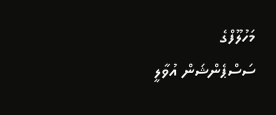މަހުލޫފްގެ ސަސްޕެންޝަން އުވާލީ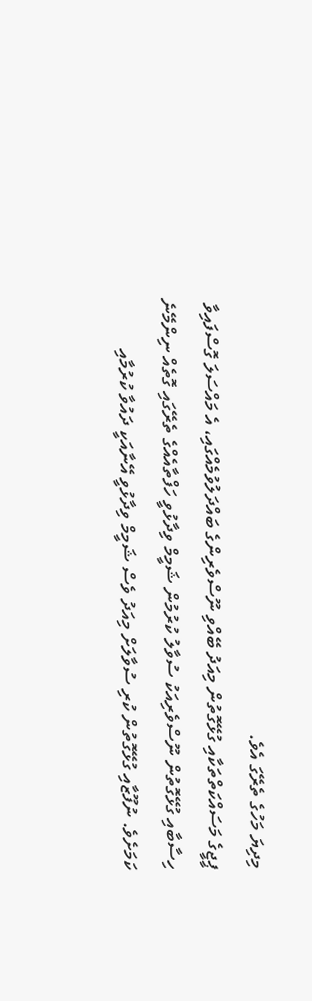މިދިޔަ މަހުގެ ތެރޭގަ އެވެ.
ޕީޖީގެ މަސައްކަތްތަކާއި ގުޅޭގޮތުން މިއަދު ބޭއްވި ނޫސްވެރިންގެ ބައްދަލުވުމެއްގައި، އެ މައްސަލަ ގޮސްފައިވާ ހިސާބާއި ގުޅޭގޮތުން ނޫސްވެރިއަކު ސުވާލު ކުރުމުން ޝަމީމް ވިދާޅުވީ ހަފްތާއެއްގެ ތެރޭގައި ގޮތެއް ނިންމޭނެ ކަމަށެވެ. ނުފޫޒާއި ގުޅޭގޮތުން ކުރި ސުވާލަށް މިއަދު ވެސް ޝަމީމް ވިދާޅުވީ އޭނާއަކީ ދައުވާ ކުރުމާއި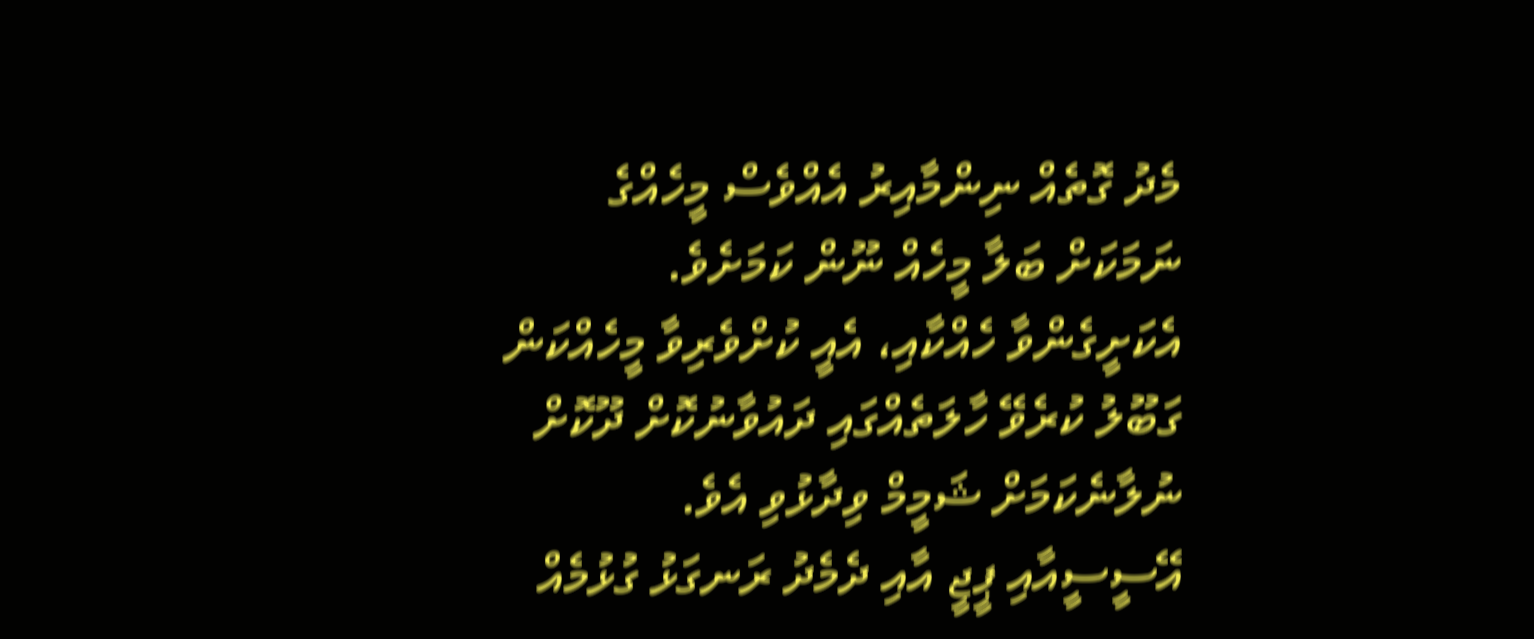މެދު ގޮތެއް ނިންމާއިރު އެއްވެސް މީހެއްގެ ނަމަކަށް ބަލާ މީހެއް ނޫން ކަމަށެވެ. އެކަށީގެންވާ ހެއްކާއި، އެއީ ކުށްވެރިވާ މީހެއްކަން ގަބޫލު ކުރެވޭ ހާލަތެއްގައި ދައުވާނުކޮށް ދޫކޮށް ނުލާނެކަމަށް ޝަމީމް ވިދާޅުވި އެވެ.
އޭސީސީއާއި ޕީޖީ އާއި ދެމެދު ރަނގަޅު ގުޅުމެއް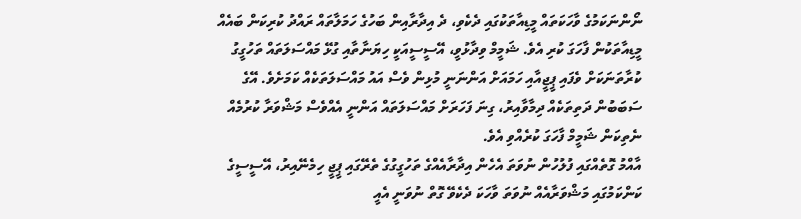ނޯންނަކަމުގެ ވާހަކަތައް މީޑިއާތަކުގައި ދެކެވި، ދެ އިދާރާއިން ބަހުގެ ހަމަލާތައް ރައްދު ކުރިކަން ބައެއް މީޑިއާތަކުން ފާހަގަ ކުރި އެވެ. ޝަމީމް ވިދާޅުވީ، އޭސީސީއަކީ ހިޔަނާތާއި ގުޅޭ މައްސަލަތައް ތަހުގީގު ކުރާތަނަކަށް ވެފައި ޕީޖީއާއި ހަމައަށް އަންނަނީ މުޅިން ވެސް އައު މައްސަލަތަކެއް ކަމަށެވެ. އޭގެ ސަބަބުން ދަތިތަކެއް ދިމާވާއިރު، ގިނަ ފަހަރަށް މައްސަލަތައް އަންނީ އެއްވެސް މަޝްވަރާ ކުރުމެއް ނެތިކަން ޝަމީމް ފާހަގަ ކުރެއްވި އެވެ.
އާއްމު ގޮތެއްގައި ފުލުހުން ނުވަތަ އެހެން އިދާރާއެއްގެ ތަހުގީގުގެ ތެރޭގައި ޕީޖީ ހިމެނޭއިރު، އޭސީސީގެ ކަންކަމުގައި މަޝްވަރާއެއް ނުވަތަ ވާހަކަ ދެކެވޭ ގޮތް ނުވަނީ އެއީ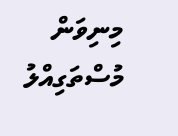މިނިވަން މުސްތަގިއްލު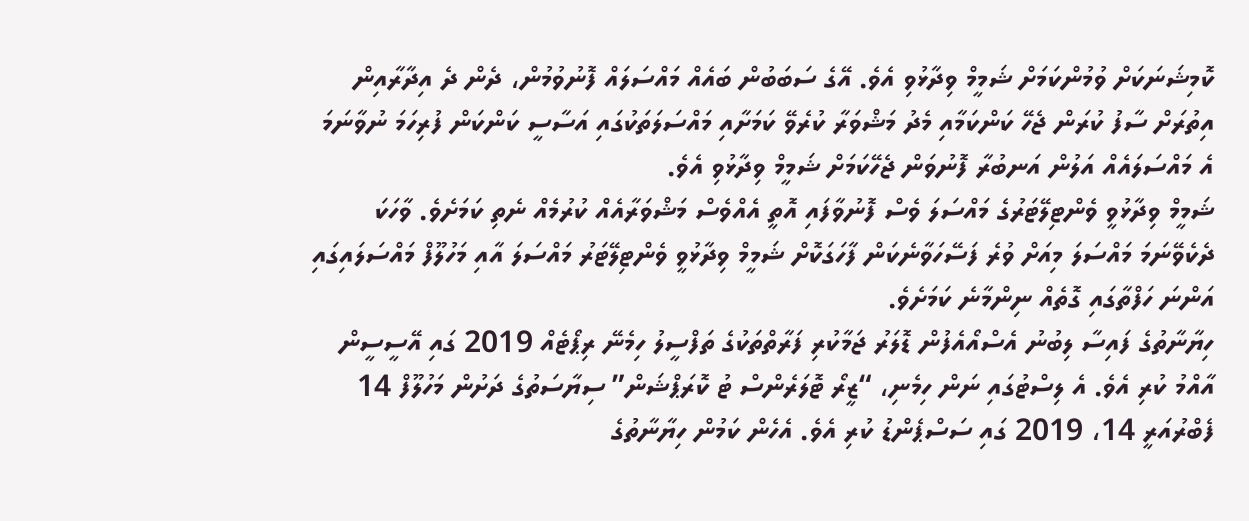ކޮމިޝަނަކަށް ވުމުންކަމަށް ޝަމީމް ވިދާޅުވި އެވެ. އޭގެ ސަބަބުން ބައެއް މައްސަލައް ފޮނުވުމުން، ދެން ދެ އިދާރާއިން އިތުރަށް ސާފު ކުރަން ޖެހޭ ކަންކަމާއި މެދު މަޝްވަރާ ކުރެވޭ ކަމަށާއި މައްސަލަތަކުގައި އަސާސީ ކަންކަން ފުރިހަމަ ނުވާނަމަ އެ މައްސަލައެއް އަލުން އަނބުރާ ފޮނުވަން ޖެހޭކަމަށް ޝަމީމް ވިދާޅުވި އެވެ.
ޝަމީމް ވިދާޅުވީ ވެންޓިލޭޓަރުގެ މައްސަލަ ވެސް ފޮނުވާފައި އޮތީ އެއްވެސް މަޝްވަރާއެއް ކުރުމެއް ނެތި ކަމަށެވެ. ވާހަކަ ދެކެވޭނަމަ މައްސަލަ މިއަށް ވުރެ ފަސޭހަވާނެކަން ފާހަގަކޮށް ޝަމީމް ވިދާޅުވީ ވެންޓިލޭޓަރު މައްސަލަ އާއި މަހުލޫފް މައްސަލައިގައި އަންނަ ހަފްތާގައި ގޮތެއް ނިންމާނެ ކަމަށެވެ.
ހިޔާނާތުގެ ފައިސާ ލިބުނު އެސްއޯއެފުން ޑޮލަރު ޖަމާކުރި ފަރާތްތަކުގެ ތަފްސީލު ހިމެނޭ ރިޕޯޓެއް 2019 ގައި އޭސީސީން އާއްމު ކުރި އެވެ. އެ ލިސްޓުގައި ނަން ހިމެނި، “ޒީރޯ ޓޮލަރެންސް ޓު ކޮރަޕްޝަން” ސިޔާސަތުގެ ދަށުން މަހުލޫފް 14 ފެބްރުއަރީ 14، 2019 ގައި ސަސްޕެންޑު ކުރި އެވެ. އެހެން ކަމުން ހިޔާނާތުގެ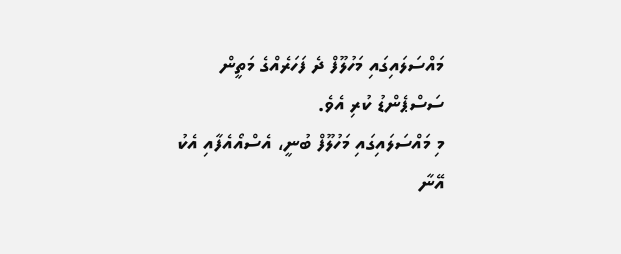މައްސަލައިގައި މަހުލޫފް ދެ ފަހަރެއްގެ މަތީން ސަސްޕެންޑު ކުރި އެވެ.
މި މައްސަލައިގައި މަހުލޫފް ބުނީ، އެސްއޯއެފާއި އެކު އޭނާ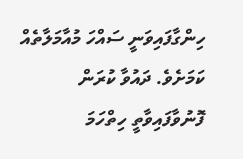ހިންގާފައިވަނީ ސައްހަ މުއާމަލާތެއް ކަމަށެވެ. ދައުވާ ކުރަން ފޮނުވާފައިވާތީ ހިތްހަމަ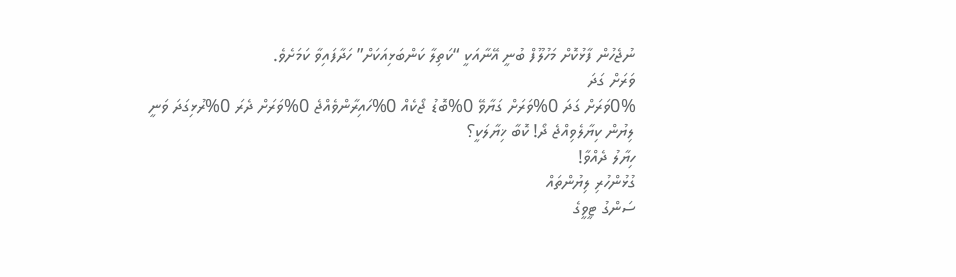ނުޖެހުން ފާޅުކޮށް މަހުލޫފް ބުނީ އޭނާއަކީ “ކަތިލާ ކަންބަޅިއަކަށް” ހަދާފައިވާ ކަމަށެވެ.
ވަރަށް ގަދަ
0%ވަރަށް ގަދަ 0%ވަރަށް ގަޔާވޭ 0%ބޮޑު ޖޯކެއް 0%ހައިރާންވެއްޖެ 0%ވަރަށް ދެރަ 0%ރުޅިގަދަ ވަނީ
ލިޔުން ކިޔާލެވިއްޖެ ދޯ! ކޮބާ ޚިޔާލަކީ؟
ހިޔާލު ދެއްވާ!
ގުޅުންހުރި ލިޔުންތައް
ސަންގު ޓީވީގެ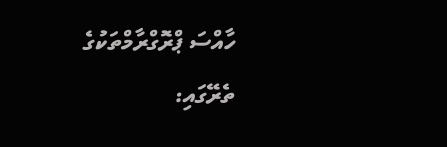ހާއްސަ ޕްރޮގްރާމްތަކުގެ ތެރޭގައި: